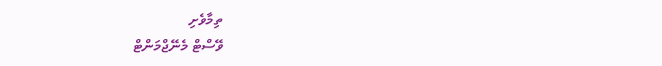ތިމާވެށި
ވޭސްޓް މެނޭޖްމަންޓް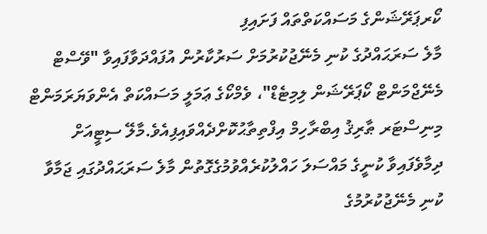ކޯރޕަރޭޝަންގެ މަސައްކަތްތައް ފަށައިފި
މާލެ ސަރަޙައްދުގެ ކުނި މެނޭޖުކުރުމަށް ސަރުކާރުން އުފައްދަވާފައިވާ "ވޭސްޓް މެނޭޖްމަންޓް ކޯޕަރޭޝަން ލިމިޓެޑް"، ވެމްކޯގެ ޢަމަލީ މަސައްކަތް އެންވަޔަރަމަންޓް މިނިސްޓަރ ޠާރިޤު އިބްރާހިމް އިފްތިތާޙުކޮށްދެއްވައިފިއެވެ.މާލޭ ސިޓީއަށް ދިމާވެފައިވާ ކުނީގެ މައްސަލަ ހައްލުކުރެއްވުމުގެގޮތުން މާލެ ސަރަޙައްދުގައި ޖަމާވާ ކުނި މެނޭޖުކުރުމުގެ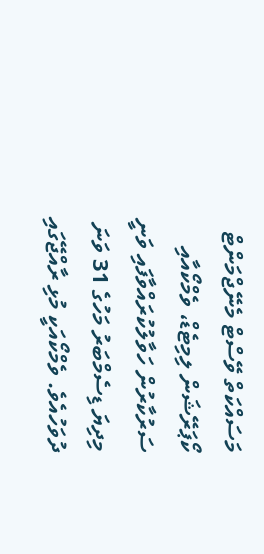މަސައްކަތް ވޭސްޓް މެނޭޖްމަންޓް ކޯޕަރޭޝަން ލިމިޓެޑް، ވެމްކޯއާއި ސަރުކާރުން ހަވާލުކުރައްވާފައި ވަނީ މިދިޔަ ޑިސެމްބަރު މަހުގެ 31 ވަނަ ދުވަހުއެވެ. ވެމްކޯއަކީ މުޅި ރާއްޖޭގައި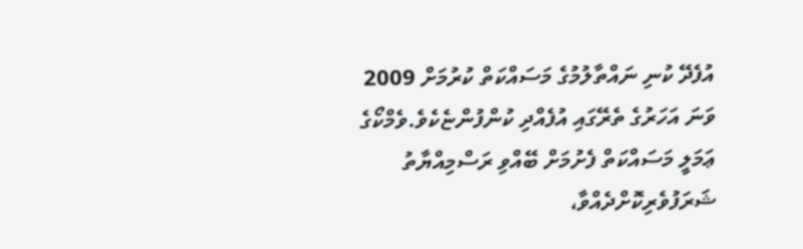އުފެދޭ ކުނި ނައްތާލުމުގެ މަސައްކަތް ކުރުމަށް 2009 ވަނަ އަހަރުގެ ތެރޭގައި އުފެއްދި ކުންފުންޏެކެވެ.ވެމްކޯގެ ޢަމަލީ މަސައްކަތް ފެށުމަށް ބޭއްވި ރަސްމިއްޔާތު ޝަރަފުވެރިކޮށްދެއްވާ،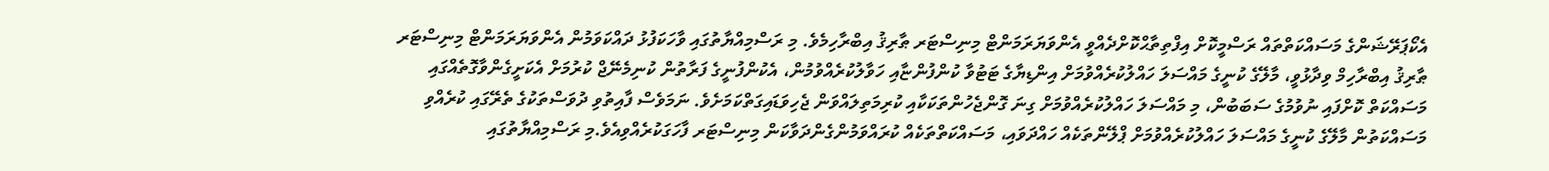އެކޯޕަރޭޝަންގެ މަސައްކަތްތައް ރަސްމީކޮށް އިފްތިތާޙްކޮށްދެއްވީ އެންވަޔަރަމަންޓް މިނިސްޓަރ ޠާރިޤު އިބްރާހިމެވެ. މި ރަސްމިއްޔާތުގައި ވާހަކަފުޅު ދައްކަވަމުން އެންވަޔަރަމަންޓް މިނިސްޓަރ ޠާރިޤު އިބްރާހިމް ވިދާޅުވީ، މާލޭގެ ކުނީގެ މައްސަލަ ހައްލުކުރެއްވުމަށް އިންޑިޔާގެ ޓަޓުވާ ކުންފުންޏާއި ހަވާލުކުރެއްވުމުން، އެކުންފުނީގެ ފަރާތުން ކުނިމެނޭޖް ކުރުމަށް އެކަށީގެންވާގޮތެއްގައި މަސައްކަތް ކޮށްފައި ނުވުމުގެ ސަބަބުން، މި މައްސަލަ ހައްލުކުރެއްވުމަށް ގިނަ ގޮންޖެހުންތަކަކާއި ކުރިމަތިލައްވަން ޖެހިވަޑައިގަތްކަމަށެވެ. ނަމަވެސް ފާއިތުވި ދުވަސްތަކުގެ ތެރޭގައި ކުރެއްވި މަސައްކަތުން މާލޭގެ ކުނީގެ މައްސަލަ ހައްލުކުރެއްވުމަށް ޕްލޭންތަކެއް ހައްދަވައި، މަސައްކަތްތަކެއް ކުރައްވަމުންގެންދަވާކަން މިނިސްޓަރ ފާހަގަކުރެއްވިއެވެ.މި ރަސްމިއްޔާތުގައި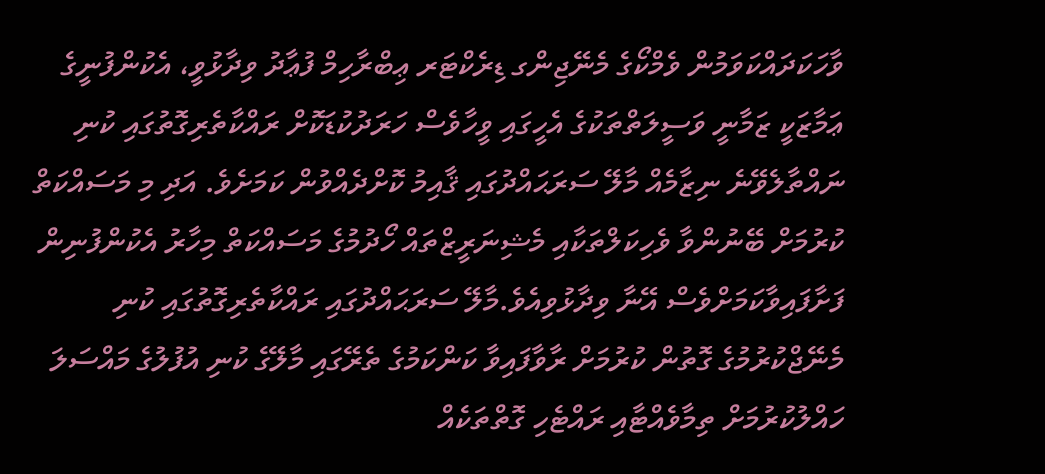ވާހަކަދައްކަވަމުން ވެމްކޯގެ މެނޭޖިންގ ޑިރެކްޓަރ ޢިބްރާހިމް ފުޢާދު ވިދާޅުވީ، އެކުންފުނީގެ ޢަމާޒަކީ ޒަމާނީ ވަސީލަތްތަކުގެ އެހީގައި ވީހާވެސް ހަރަދުކުޑަކޮށް ރައްކާތެރިގޮތުގައި ކުނި ނައްތާލެވޭނެ ނިޒާމެއް މާލޭ ސަރަޙައްދުގައި ޤާއިމު ކޮށްދެއްވުން ކަމަށެވެ. އަދި މި މަސައްކަތް ކުރުމަށް ބޭނުންވާ ވެހިކަލްތަކާއި މެޝިނަރީޒްތައް ހޯދުމުގެ މަސައްކަތް މިހާރު އެކުންފުނިން ފަށާފައިވާކަމަށްވެސް އޭނާ ވިދާޅުވިއެވެ.މާލޭ ސަރަޙައްދުގައި ރައްކާތެރިގޮތުގައި ކުނި މެނޭޖްކުރުމުގެ ގޮތުން ކުރުމަށް ރާވާފައިވާ ކަންކަމުގެ ތެރޭގައި މާލޭގެ ކުނި އުފުލުގެ މައްސަލަ ހައްލުކުރުމަށް ތިމާވެއްޓާއި ރައްޓެހި ގޮތްތަކެއް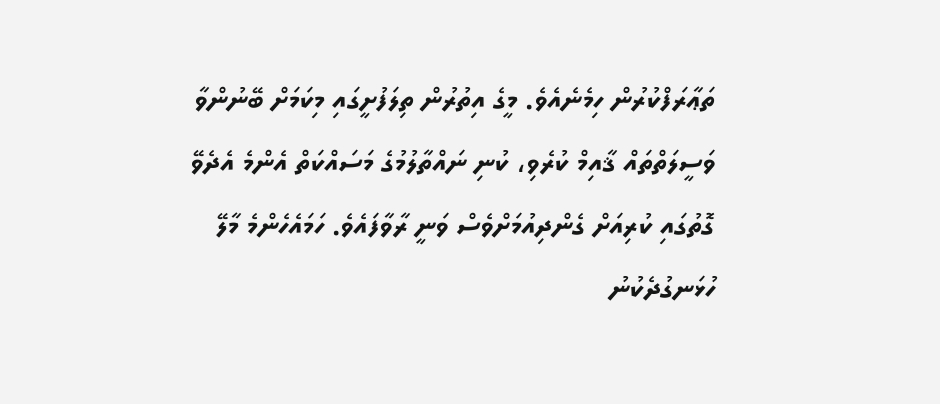ތަޢާރަފްކުރުން ހިމެނެއެވެ. މީގެ އިތުރުން ތިލަފުށީގައި މިކަމަށް ބޭނުންވާ ވަސީލަތްތައް ޤާއިމް ކުރެވި، ކުނި ނައްތާލުމުގެ މަސައްކަތް އެންމެ އެދެވޭ ގޮތުގައި ކުރިއަށް ގެންދިއުމަށްވެސް ވަނީ ރާވާފައެވެ. ހަމައެހެންމެ މާލޭ ހުޅަނގުދެކުނު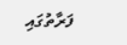ފަރާތުގައި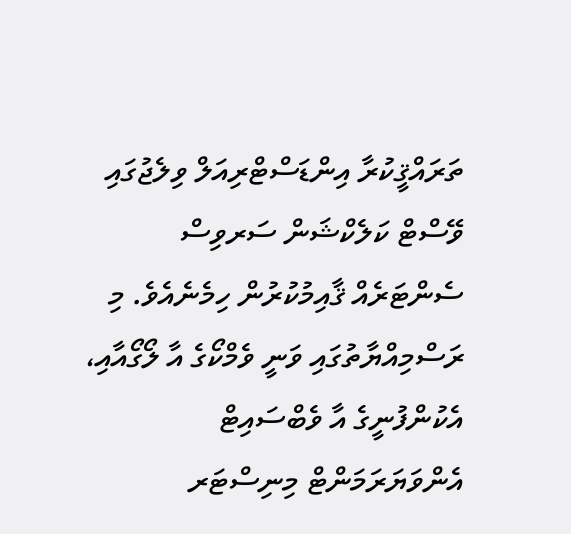ތަރައްޤީކުރާ އިންޑަސްޓްރިއަލް ވިލެޖުގައި ވޭސްޓް ކަލެކްޝަން ސަރވިސް ސެންޓަރެއް ޤާއިމުކުރުން ހިމެނެއެވެ. މި ރަސްމިއްޔާތުގައި ވަނީ ވެމްކޯގެ އާ ލޯގޯއާއި، އެކުންފުނީގެ އާ ވެބްސައިޓް އެންވަޔަރަމަންޓް މިނިސްޓަރ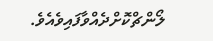ލޯންޗްކޮށްދެއްވާފައިވެއެވެ.